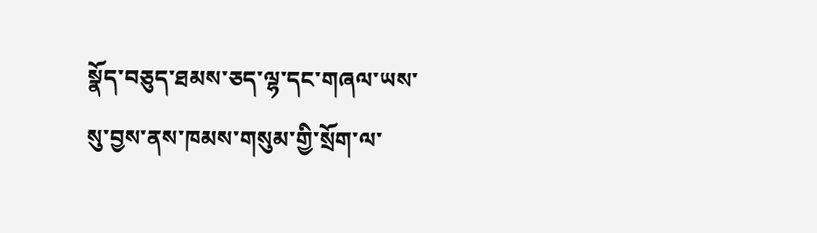སྣོད་བཅུད་ཐམས་ཅད་ལྷ་དང་གཞལ་ཡས་སུ་བྱས་ནས་ཁམས་གསུམ་གྱི་སྲོག་ལ་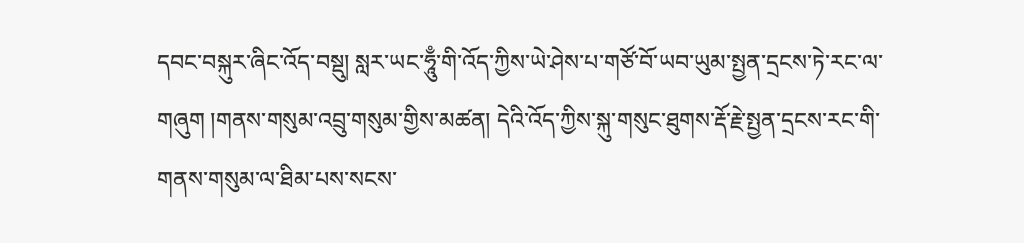དབང་བསྐུར་ཞིང་འོད་བསྡུ། སླར་ཡང་ཧཱུྃ་གི་འོད་ཀྱིས་ཡེ་ཤེས་པ་གཙོ་བོ་ཡབ་ཡུམ་སྤྱན་དྲངས་ཏེ་རང་ལ་གཞུག །གནས་གསུམ་འབྲུ་གསུམ་གྱིས་མཚན། དེའི་འོད་ཀྱིས་སྐུ་གསུང་ཐུགས་རྡོ་རྗེ་སྤྱན་དྲངས་རང་གི་གནས་གསུམ་ལ་ཐིམ་པས་སངས་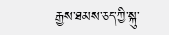རྒྱས་ཐམས་ཅད་ཀྱི་སྐུ་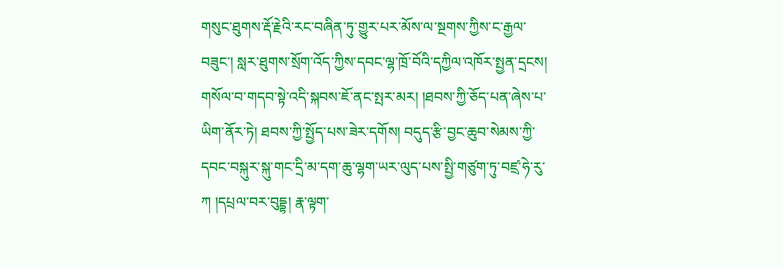གསུང་ཐུགས་རྡོ་རྗེའི་རང་བཞིན་ཏུ་གྱུར་པར་མོས་ལ་སྔགས་ཀྱིས་ང་རྒྱལ་བཟུང་། སླར་ཐུགས་སྲོག་འོད་ཀྱིས་དབང་ལྷ་ཁྲོ་བོའི་དཀྱིལ་འཁོར་སྤྱན་དྲངས། གསོལ་བ་གདབ་སྟེ་འདི་སྐབས་ཇོ་ནང་སྤར་མར། །ཐབས་ཀྱི་ཅོད་པན་ཞེས་པ་ཡིག་ནོར་ཏེ། ཐབས་ཀྱི་སྤྱོད་པས་ཟེར་དགོས། བདུད་རྩི་བྱང་ཆུབ་སེམས་ཀྱི་དབང་བསྐུར་སྐུ་གང་དྲི་མ་དག་ཆུ་ལྷག་ཡར་ལུད་པས་སྤྱི་གཙུག་ཏུ་བཛྲ་ཧེ་རུ་ཀ །དཔྲལ་བར་བུདྡྷ། རྣ་ལྟག་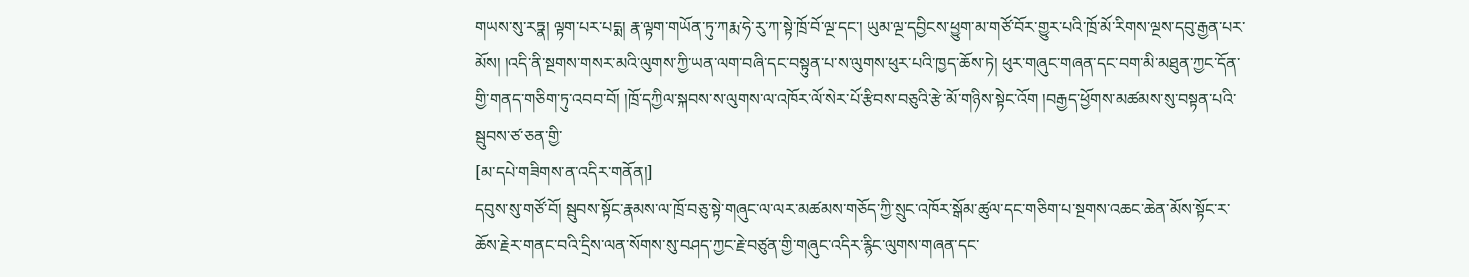གཡས་སུ་རཏྣ། ལྟག་པར་པདྨ། རྣ་ལྟག་གཡོན་ཏུ་ཀརྨ་ཧེ་རུ་ཀ་སྟེ་ཁྲོ་བོ་ལྔ་དང་། ཡུམ་ལྔ་དབྱིངས་ཕྱུག་མ་གཙོ་བོར་གྱུར་པའི་ཁྲོ་མོ་རིགས་ལྔས་དབུ་རྒྱན་པར་མོས། །འདི་ནི་སྔགས་གསར་མའི་ལུགས་ཀྱི་ཡན་ལག་བཞི་དང་བསྟུན་པ་ས་ལུགས་ཕུར་པའི་ཁྱད་ཆོས་ཏེ། ཕུར་གཞུང་གཞན་དང་བག་མི་མཐུན་ཀྱང་དོན་གྱི་གནད་གཅིག་ཏུ་འབབ་བོ། །ཁྲོ་དཀྱིལ་སྐབས་ས་ལུགས་ལ་འཁོར་ལོ་སེར་པོ་རྩིབས་བཅུའི་རྩེ་མོ་གཉིས་སྟེང་འོག །བརྒྱད་ཕྱོགས་མཚམས་སུ་བསྟན་པའི་སྦུབས་ཙ་ཅན་གྱི་
[མ་དཔེ་གཟིགས་ན་འདིར་གནོན།]
དབུས་སུ་གཙོ་བོ། སྦུབས་སྟོང་རྣམས་ལ་ཁྲོ་བཅུ་སྟེ་གཞུང་ལ་ལར་མཚམས་གཅོད་ཀྱི་སྲུང་འཁོར་སྒོམ་ཚུལ་དང་གཅིག་པ་སྔགས་འཆང་ཆེན་མོས་སྟོང་ར་ཆོས་རྗེར་གནང་བའི་དྲིས་ལན་སོགས་སུ་བཤད་ཀྱང་རྗེ་བཙུན་གྱི་གཞུང་འདིར་རྙིང་ལུགས་གཞན་དང་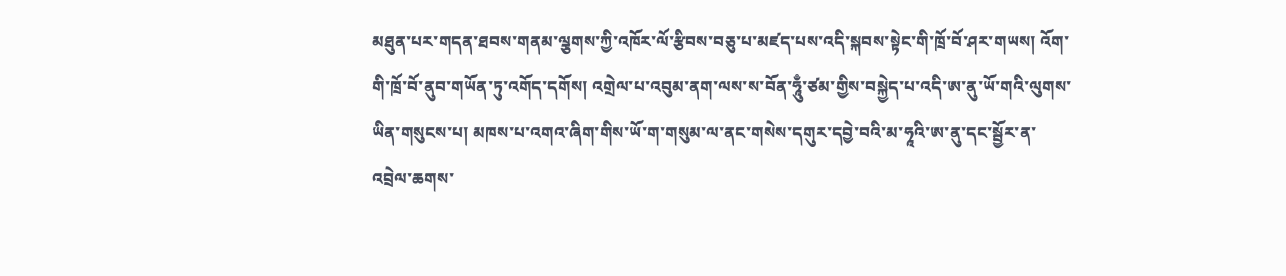མཐུན་པར་གདན་ཐབས་གནམ་ལྕགས་ཀྱི་འཁོར་ལོ་རྩིབས་བཅུ་པ་མཛད་པས་འདི་སྐབས་སྟེང་གི་ཁྲོ་བོ་ཤར་གཡས། འོག་གི་ཁྲོ་བོ་ནུབ་གཡོན་ཏུ་འགོད་དགོས། འགྲེལ་པ་འབུམ་ནག་ལས་ས་བོན་ཧཱུྃ་ཙམ་གྱིས་བསྐྱེད་པ་འདི་ཨ་ནུ་ཡོ་གའི་ལུགས་ཡིན་གསུངས་པ། མཁས་པ་འགའ་ཞིག་གིས་ཡོ་ག་གསུམ་ལ་ནང་གསེས་དགུར་དབྱེ་བའི་མ་ཧཱའི་ཨ་ནུ་དང་སྦྱོར་ན་འབྲེལ་ཆགས་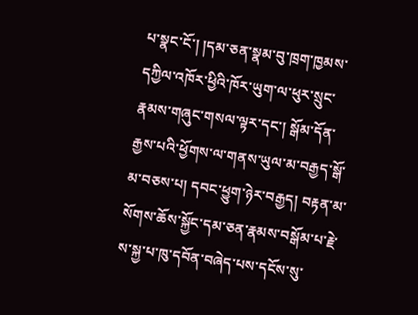པ་སྣང་ངོ་། །དམ་ཅན་སྣམ་བུ་ཁྲག་ཁྱམས་དཀྱིལ་འཁོར་ཕྱིའི་ཁོར་ཡུག་ལ་ཕུར་སྲུང་རྣམས་གཞུང་གསལ་ལྟར་དང་། སྒོམ་དོན་རྒྱས་པའི་ཕྱོགས་ལ་གནས་ཡུལ་མ་བརྒྱད་སྒོ་མ་བཅས་པ། དབང་ཕྱུག་ཉེར་བརྒྱད། བརྟན་མ་སོགས་ཆོས་སྐྱོང་དམ་ཅན་རྣམས་བསྒོམ་པ་རྗེ་ས་སྐྱ་པ་ཁུ་དབོན་བཞེད་པས་དངོས་སུ་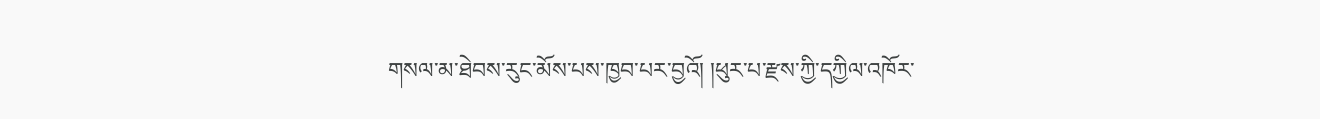གསལ་མ་ཐེབས་རུང་མོས་པས་ཁྱབ་པར་བྱའོ། །ཕུར་པ་རྫས་ཀྱི་དཀྱིལ་འཁོར་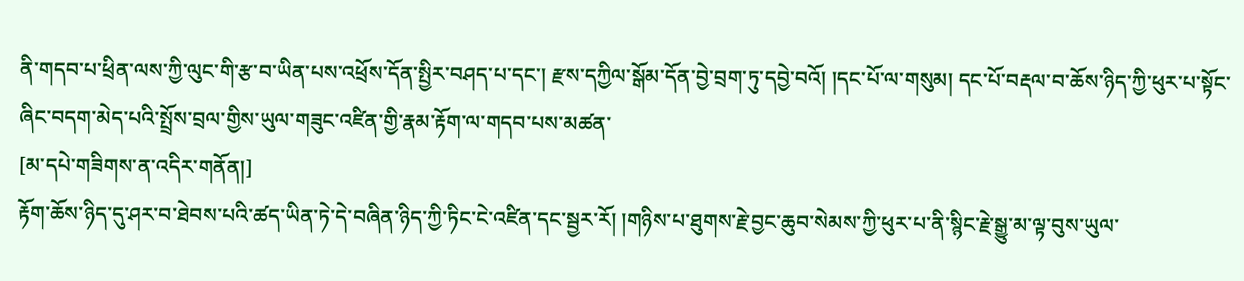ནི་གདབ་པ་ཕྲིན་ལས་ཀྱི་ལུང་གི་རྩ་བ་ཡིན་པས་འཕྲོས་དོན་སྤྱིར་བཤད་པ་དང་། རྫས་དཀྱིལ་སྒོམ་དོན་བྱེ་བྲག་ཏུ་དབྱེ་བའོ། །དང་པོ་ལ་གསུམ། དང་པོ་བརྡལ་བ་ཆོས་ཉིད་ཀྱི་ཕུར་པ་སྟོང་ཞིང་བདག་མེད་པའི་སྤྲོས་བྲལ་གྱིས་ཡུལ་གཟུང་འཛིན་གྱི་རྣམ་རྟོག་ལ་གདབ་པས་མཚན་
[མ་དཔེ་གཟིགས་ན་འདིར་གནོན།]
རྟོག་ཆོས་ཉིད་དུ་ཤར་བ་ཐེབས་པའི་ཚད་ཡིན་ཏེ་དེ་བཞིན་ཉིད་ཀྱི་ཏིང་ངེ་འཛིན་དང་སྦྱར་རོ། །གཉིས་པ་ཐུགས་རྗེ་བྱང་ཆུབ་སེམས་ཀྱི་ཕུར་པ་ནི་སྙིང་རྗེ་སྒྱུ་མ་ལྟ་བུས་ཡུལ་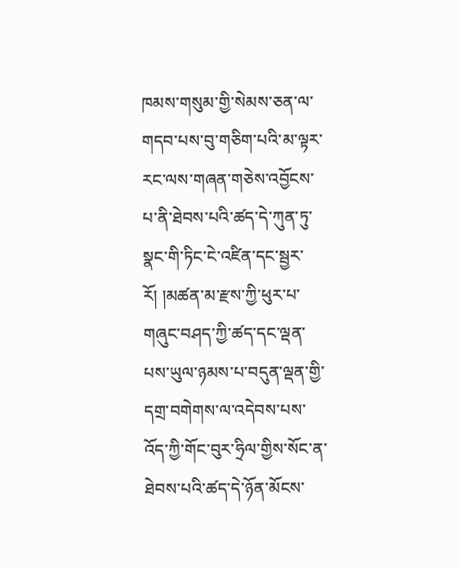ཁམས་གསུམ་གྱི་སེམས་ཅན་ལ་གདབ་པས་བུ་གཅིག་པའི་མ་ལྟར་རང་ལས་གཞན་གཅེས་འབྱོངས་པ་ནི་ཐེབས་པའི་ཚད་དེ་ཀུན་ཏུ་སྣང་གི་ཏིང་ངེ་འཛིན་དང་སྦྱར་རོ། །མཚན་མ་རྫས་ཀྱི་ཕུར་པ་གཞུང་བཤད་ཀྱི་ཚད་དང་ལྡན་པས་ཡུལ་ཉམས་པ་བདུན་ལྡན་གྱི་དགྲ་བགེགས་ལ་འདེབས་པས་འོད་ཀྱི་གོང་བུར་ཧྲིལ་གྱིས་སོང་ན་ཐེབས་པའི་ཚད་དེ་ཉོན་མོངས་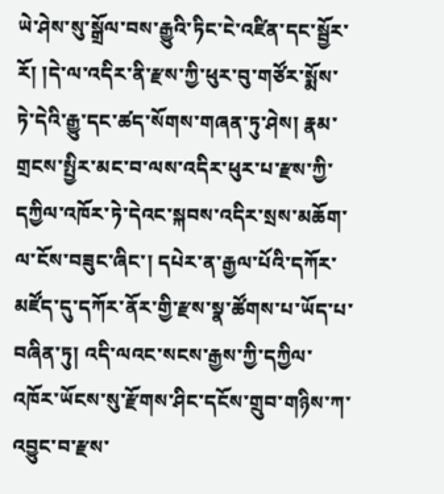ཡེ་ཤེས་སུ་སྒྲོལ་བས་རྒྱུའི་ཏིང་ངེ་འཛིན་དང་སྦྱོར་རོ། །དེ་ལ་འདིར་ནི་རྫས་ཀྱི་ཕུར་བུ་གཙོར་སྨོས་ཏེ་དེའི་རྒྱུ་དང་ཚད་སོགས་གཞན་ཏུ་ཤེས། རྣམ་གྲངས་སྤྱིར་མང་བ་ལས་འདིར་ཕུར་པ་རྫས་ཀྱི་དཀྱིལ་འཁོར་ཏེ་དེའང་སྐབས་འདིར་སྲས་མཆོག་ལ་ངོས་བཟུང་ཞིང་། དཔེར་ན་རྒྱལ་པོའི་དཀོར་མཛོད་དུ་དཀོར་ནོར་གྱི་རྫས་སྣ་ཚོགས་པ་ཡོད་པ་བཞིན་ཏུ། འདི་ལའང་སངས་རྒྱས་ཀྱི་དཀྱིལ་འཁོར་ཡོངས་སུ་རྫོགས་ཤིང་དངོས་གྲུབ་གཉིས་ཀ་འབྱུང་བ་རྫས་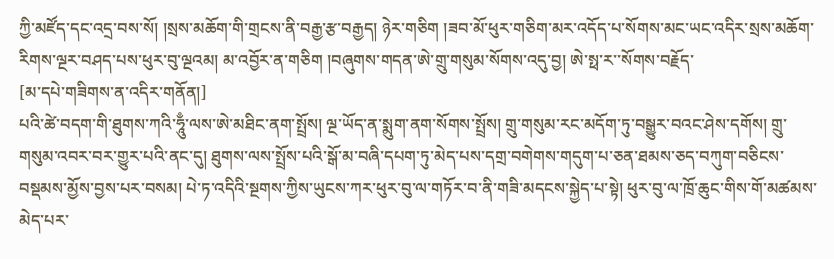ཀྱི་མཛོད་དང་འདྲ་བས་སོ། །སྲས་མཆོག་གི་གྲངས་ནི་བརྒྱ་རྩ་བརྒྱད། ཉེར་གཅིག །ཟབ་མོ་ཕུར་གཅིག་མར་འདོད་པ་སོགས་མང་ཡང་འདིར་སྲས་མཆོག་རིགས་ལྔར་བཤད་པས་ཕུར་བུ་ལྔའམ། མ་འབྱོར་ན་གཅིག །བཞུགས་གདན་ཨེ་གྲུ་གསུམ་སོགས་འདུ་བྱ། ཨེ་སྥ་ར་་སོགས་བརྗོད་
[མ་དཔེ་གཟིགས་ན་འདིར་གནོན།]
པའི་ཚེ་བདག་གི་ཐུགས་ཀའི་ཧཱུྃ་ལས་ཨེ་མཐིང་ནག་སྤྲོས། ལྔ་ཡོད་ན་སྨུག་ནག་སོགས་སྤྲོས། གྲུ་གསུམ་རང་མདོག་ཏུ་བསྒྱུར་བའང་ཤེས་དགོས། གྲུ་གསུམ་འབར་བར་གྱུར་པའི་ནང་དུ། ཐུགས་ལས་སྤྲོས་པའི་སྒོ་མ་བཞི་དཔག་ཏུ་མེད་པས་དགྲ་བགེགས་གདུག་པ་ཅན་ཐམས་ཅད་བཀུག་བཅིངས་བསྡམས་མྱོས་བྱས་པར་བསམ། པེ་ཏ་འདིའི་སྔགས་ཀྱིས་ཡུངས་ཀར་ཕུར་བུ་ལ་གཏོར་བ་ནི་གཟི་མདངས་སྐྱེད་པ་སྟེ། ཕུར་བུ་ལ་ཁྲོ་ཆུང་གིས་གོ་མཚམས་མེད་པར་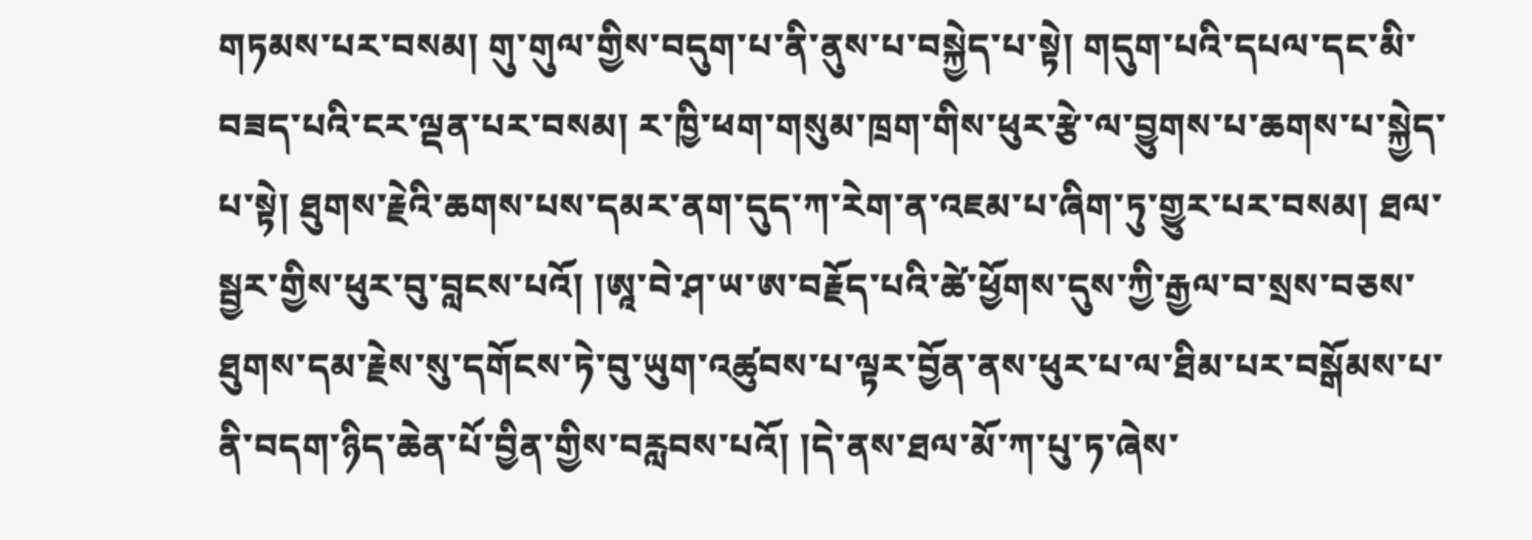གཏམས་པར་བསམ། གུ་གུལ་གྱིས་བདུག་པ་ནི་ནུས་པ་བསྐྱེད་པ་སྟེ། གདུག་པའི་དཔལ་དང་མི་བཟད་པའི་ངར་ལྡན་པར་བསམ། ར་ཁྱི་ཕག་གསུམ་ཁྲག་གིས་ཕུར་རྩེ་ལ་བྱུགས་པ་ཆགས་པ་སྐྱེད་པ་སྟེ། ཐུགས་རྗེའི་ཆགས་པས་དམར་ནག་དུད་ཀ་རེག་ན་འཇམ་པ་ཞིག་ཏུ་གྱུར་པར་བསམ། ཐལ་སྦྱར་གྱིས་ཕུར་བུ་བླངས་པའོ། །ཨཱ་བེ་ཤ་ཡ་ཨ་བརྗོད་པའི་ཚེ་ཕྱོགས་དུས་ཀྱི་རྒྱལ་བ་སྲས་བཅས་ཐུགས་དམ་རྗེས་སུ་དགོངས་ཏེ་བུ་ཡུག་འཚུབས་པ་ལྟར་བྱོན་ནས་ཕུར་པ་ལ་ཐིམ་པར་བསྒོམས་པ་ནི་བདག་ཉིད་ཆེན་པོ་བྱིན་གྱིས་བརླབས་པའོ། །དེ་ནས་ཐལ་མོ་ཀ་པུ་ཏ་ཞེས་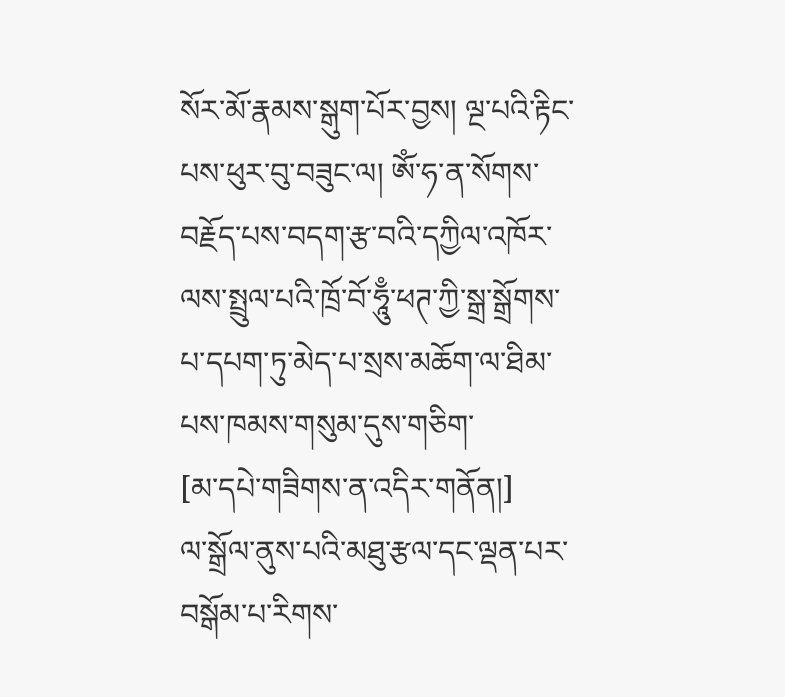སོར་མོ་རྣམས་སྒུག་པོར་བྱས། ལྔ་པའི་རྟིང་པས་ཕུར་བུ་བཟུང་ལ། ཨོཾ་ཧ་ན་སོགས་བརྗོད་པས་བདག་རྩ་བའི་དཀྱིལ་འཁོར་ལས་སྤྲུལ་པའི་ཁྲོ་བོ་ཧཱུྃ་ཕཊ་ཀྱི་སྒྲ་སྒྲོགས་པ་དཔག་ཏུ་མེད་པ་སྲས་མཆོག་ལ་ཐིམ་པས་ཁམས་གསུམ་དུས་གཅིག་
[མ་དཔེ་གཟིགས་ན་འདིར་གནོན།]
ལ་སྒྲོལ་ནུས་པའི་མཐུ་རྩལ་དང་ལྡན་པར་བསྒོམ་པ་རིགས་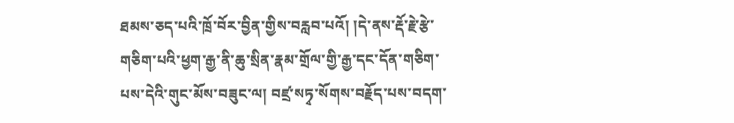ཐམས་ཅད་པའི་ཁྲོ་བོར་བྱིན་གྱིས་བརླབ་པའོ། །དེ་ནས་རྡོ་རྗེ་རྩེ་གཅིག་པའི་ཕྱག་རྒྱ་ནི་ཆུ་སྲིན་རྣམ་གྲོལ་གྱི་རྒྱ་དང་དོན་གཅིག་པས་དེའི་གུང་མོས་བཟུང་ལ། བཛྲ་སཏྭ་སོགས་བརྗོད་པས་བདག་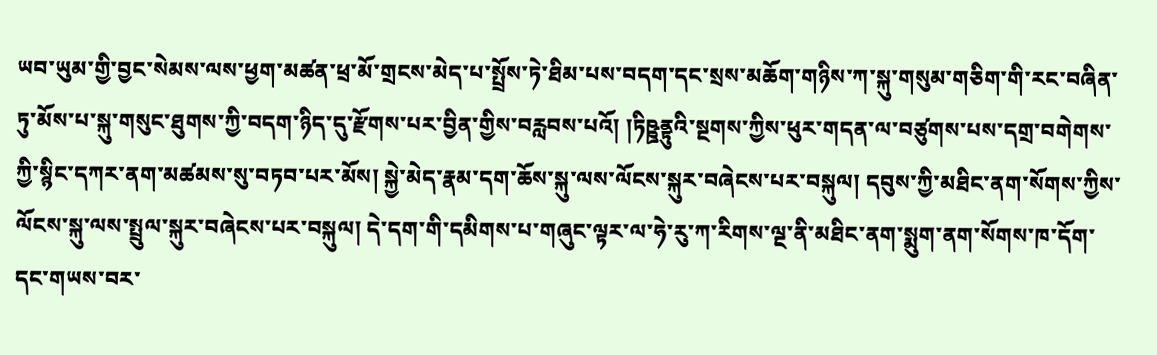ཡབ་ཡུམ་གྱི་བྱང་སེམས་ལས་ཕྱག་མཚན་ཕྲ་མོ་གྲངས་མེད་པ་སྤྲོས་ཏེ་ཐིམ་པས་བདག་དང་སྲས་མཆོག་གཉིས་ཀ་སྐུ་གསུམ་གཅིག་གི་རང་བཞིན་ཏུ་མོས་པ་སྐུ་གསུང་ཐུགས་ཀྱི་བདག་ཉིད་དུ་རྫོགས་པར་བྱིན་གྱིས་བརླབས་པའོ། །ཏིཥྛནྟུའི་སྔགས་ཀྱིས་ཕུར་གདན་ལ་བཙུགས་པས་དགྲ་བགེགས་ཀྱི་སྙིང་དཀར་ནག་མཚམས་སུ་བཏབ་པར་མོས། སྐྱེ་མེད་རྣམ་དག་ཆོས་སྐུ་ལས་ལོངས་སྐུར་བཞེངས་པར་བསྐུལ། དབུས་ཀྱི་མཐིང་ནག་སོགས་ཀྱིས་ལོངས་སྐུ་ལས་སྤྲུལ་སྐུར་བཞེངས་པར་བསྐུལ། དེ་དག་གི་དམིགས་པ་གཞུང་ལྟར་ལ་ཧེ་རུ་ཀ་རིགས་ལྔ་ནི་མཐིང་ནག་སྨུག་ནག་སོགས་ཁ་དོག་དང་གཡས་བར་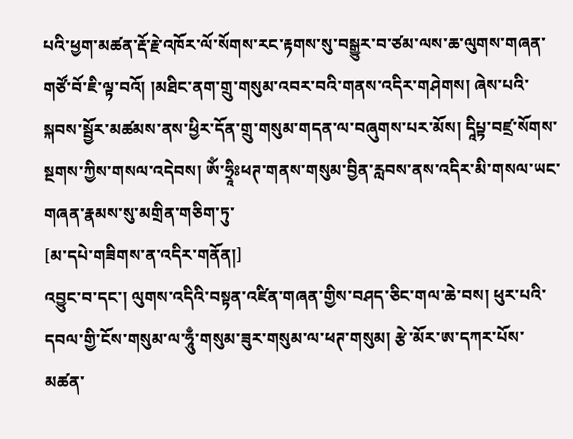པའི་ཕྱག་མཚན་རྡོ་རྗེ་འཁོར་ལོ་སོགས་རང་རྟགས་སུ་བསྒྱུར་བ་ཙམ་ལས་ཆ་ལུགས་གཞན་གཙོ་བོ་ཇི་ལྟ་བའོ། །མཐིང་ནག་གྲུ་གསུམ་འབར་བའི་གནས་འདིར་གཤེགས། ཞེས་པའི་སྐབས་སྦྱོར་མཚམས་ནས་ཕྱིར་དོན་གྲུ་གསུམ་གདན་ལ་བཞུགས་པར་མོས། དཱིཔྟ་བཛྲ་སོགས་སྔགས་ཀྱིས་གསལ་འདེབས། ཨོཾ་ཧྲཱིཿཕཊ་གནས་གསུམ་བྱིན་རླབས་ནས་འདིར་མི་གསལ་ཡང་གཞན་རྣམས་སུ་མགྲིན་གཅིག་ཏུ་
[མ་དཔེ་གཟིགས་ན་འདིར་གནོན།]
འབྱུང་བ་དང་། ལུགས་འདིའི་བསྟན་འཛིན་གཞན་གྱིས་བཤད་ཅིང་གལ་ཆེ་བས། ཕུར་པའི་དབལ་གྱི་ངོས་གསུམ་ལ་ཧཱུྃ་གསུམ་ཟུར་གསུམ་ལ་ཕཊ་གསུམ། རྩེ་མོར་ཨ་དཀར་པོས་མཚན་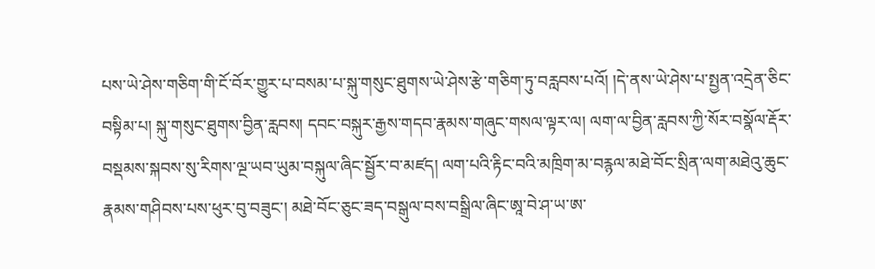པས་ཡེ་ཤེས་གཅིག་གི་ངོ་བོར་གྱུར་པ་བསམ་པ་སྐུ་གསུང་ཐུགས་ཡེ་ཤེས་རྩེ་གཅིག་ཏུ་བརླབས་པའོ། །དེ་ནས་ཡེ་ཤེས་པ་སྤྱན་འདྲེན་ཅིང་བསྟིམ་པ། སྐུ་གསུང་ཐུགས་བྱིན་རླབས། དབང་བསྐུར་རྒྱས་གདབ་རྣམས་གཞུང་གསལ་ལྟར་ལ། ལག་ལ་བྱིན་རླབས་ཀྱི་སོར་བསྣོལ་རྡོར་བསྡམས་སྐབས་སུ་རིགས་ལྔ་ཡབ་ཡུམ་བསྐུལ་ཞིང་སྦྱོར་བ་མཛད། ལག་པའི་རྟིང་བའི་མཁྲིག་མ་བརྙལ་མཐེ་བོང་སྲིན་ལག་མཐེའུ་ཆུང་རྣམས་གཤིབས་པས་ཕུར་བུ་བཟུང་། མཐེ་བོང་ཅུང་ཟད་བསྒུལ་བས་བསྒྲིལ་ཞིང་ཨཱ་བེ་ཤ་ཡ་ཨ་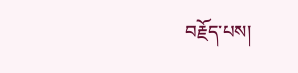བརྗོད་པས།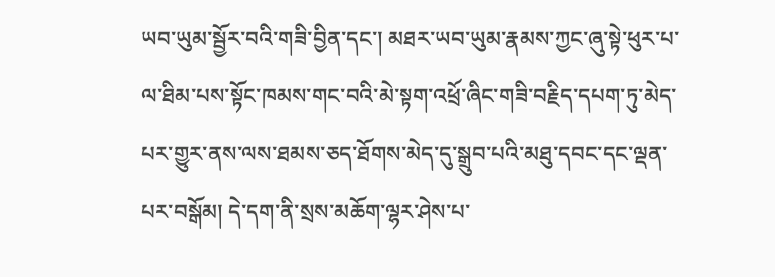ཡབ་ཡུམ་སྦྱོར་བའི་གཟི་བྱིན་དང་། མཐར་ཡབ་ཡུམ་རྣམས་ཀྱང་ཞུ་སྟེ་ཕུར་པ་ལ་ཐིམ་པས་སྟོང་ཁམས་གང་བའི་མེ་སྟག་འཕྲོ་ཞིང་གཟི་བརྗིད་དཔག་ཏུ་མེད་པར་གྱུར་ནས་ལས་ཐམས་ཅད་ཐོགས་མེད་དུ་སྒྲུབ་པའི་མཐུ་དབང་དང་ལྡན་པར་བསྒོམ། དེ་དག་ནི་སྲས་མཆོག་ལྷར་ཤེས་པ་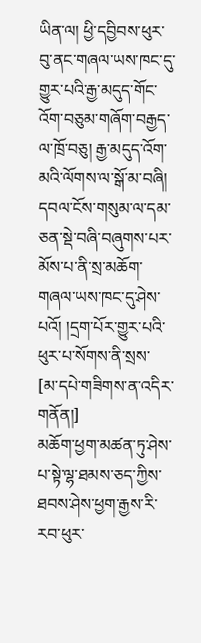ཡིན་ལ། ཕྱི་དབྱིབས་ཕུར་བུ་ནང་གཞལ་ཡས་ཁང་དུ་གྱུར་པའི་རྒྱ་མདུད་གོང་འོག་བཅུམ་གཞོག་བརྒྱད་ལ་ཁྲོ་བཅུ། རྒྱ་མདུད་འོག་མའི་ལོགས་ལ་སྒོ་མ་བཞི། དབལ་ངོས་གསུམ་ལ་དམ་ཅན་སྡེ་བཞི་བཞུགས་པར་མོས་པ་ནི་སྲ་མཆོག་གཞལ་ཡས་ཁང་དུ་ཤེས་པའོ། །དྲག་པོར་གྱུར་པའི་ཕུར་པ་སོགས་ནི་སྲས་
[མ་དཔེ་གཟིགས་ན་འདིར་གནོན།]
མཆོག་ཕྱག་མཚན་ཏུ་ཤེས་པ་སྟེ་ལྷ་ཐམས་ཅད་ཀྱིས་ཐབས་ཤེས་ཕྱག་རྒྱས་རི་རབ་ཕུར་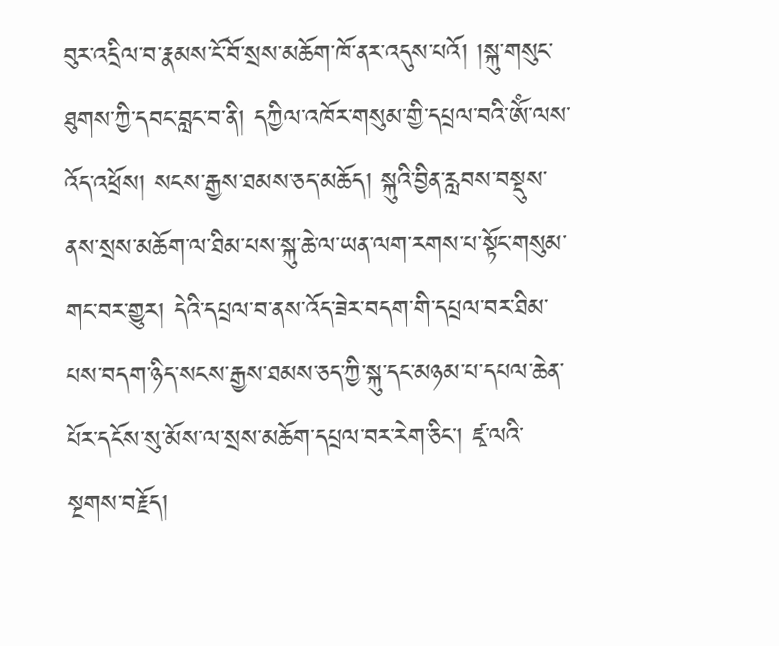བུར་འདྲིལ་བ་རྣམས་ངོ་བོ་སྲས་མཆོག་ཁོ་ནར་འདུས་པའོ། །སྐུ་གསུང་ཐུགས་ཀྱི་དབང་བླང་བ་ནི། དཀྱིལ་འཁོར་གསུམ་གྱི་དཔྲལ་བའི་ཨོཾ་ལས་འོད་འཕྲོས། སངས་རྒྱས་ཐམས་ཅད་མཆོད། སྐུའི་བྱིན་རླབས་བསྡུས་ནས་སྲས་མཆོག་ལ་ཐིམ་པས་སྐུ་ཆེ་ལ་ཡན་ལག་རགས་པ་སྟོང་གསུམ་གང་བར་གྱུར། དེའི་དཔྲལ་བ་ནས་འོད་ཟེར་བདག་གི་དཔྲལ་བར་ཐིམ་པས་བདག་ཉིད་སངས་རྒྱས་ཐམས་ཅད་ཀྱི་སྐུ་དང་མཉམ་པ་དཔལ་ཆེན་པོར་དངོས་སུ་མོས་ལ་སྲས་མཆོག་དཔྲལ་བར་རེག་ཅིང་། ཛྭ་ལའི་སྔགས་བརྗོད།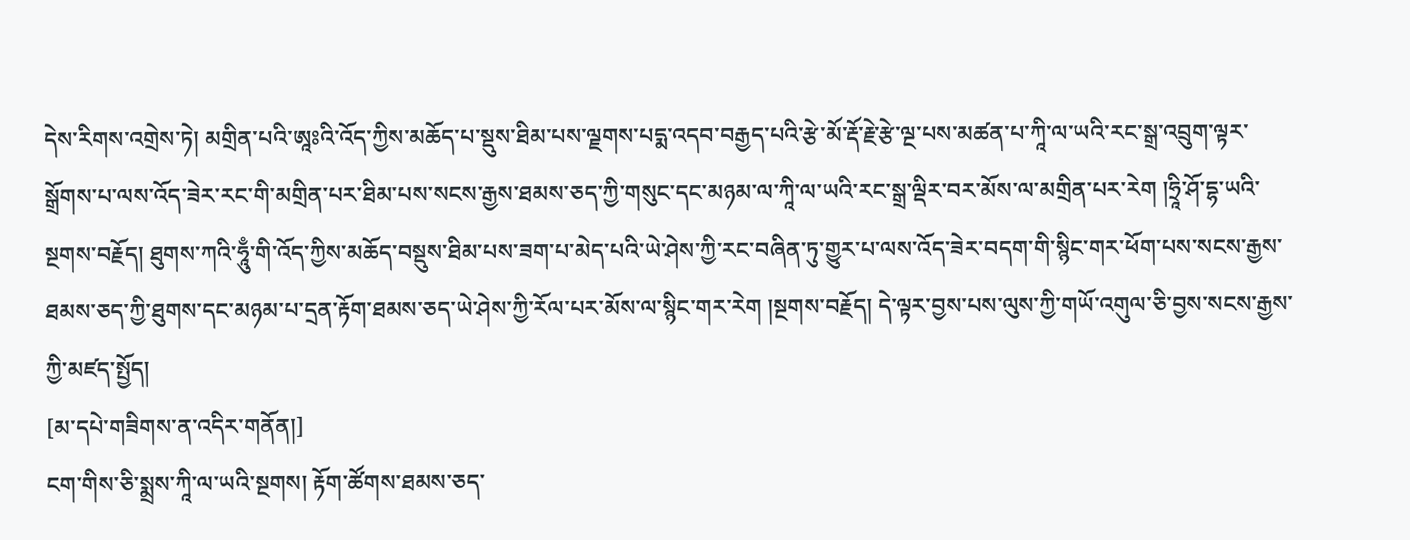དེས་རིགས་འགྲེས་ཏེ། མགྲིན་པའི་ཨཱཿའི་འོད་ཀྱིས་མཆོད་པ་སྡུས་ཐིམ་པས་ལྗགས་པདྨ་འདབ་བརྒྱད་པའི་རྩེ་མོ་རྡོ་རྗེ་རྩེ་ལྔ་པས་མཚན་པ་ཀཱི་ལ་ཡའི་རང་སྒྲ་འབྲུག་ལྟར་སྒྲོགས་པ་ལས་འོད་ཟེར་རང་གི་མགྲིན་པར་ཐིམ་པས་སངས་རྒྱས་ཐམས་ཅད་ཀྱི་གསུང་དང་མཉམ་ལ་ཀཱི་ལ་ཡའི་རང་སྒྲ་ལྡིར་བར་མོས་ལ་མགྲིན་པར་རེག །ཧྲཱི་ཤོ་དྷ་ཡའི་སྔགས་བརྗོད། ཐུགས་ཀའི་ཧཱུྃ་གི་འོད་ཀྱིས་མཆོད་བསྡུས་ཐིམ་པས་ཟག་པ་མེད་པའི་ཡེ་ཤེས་ཀྱི་རང་བཞིན་ཏུ་གྱུར་པ་ལས་འོད་ཟེར་བདག་གི་སྙིང་གར་ཕོག་པས་སངས་རྒྱས་ཐམས་ཅད་ཀྱི་ཐུགས་དང་མཉམ་པ་དྲན་རྟོག་ཐམས་ཅད་ཡེ་ཤེས་ཀྱི་རོལ་པར་མོས་ལ་སྙིང་གར་རེག །སྔགས་བརྗོད། དེ་ལྟར་བྱས་པས་ལུས་ཀྱི་གཡོ་འགུལ་ཅི་བྱས་སངས་རྒྱས་ཀྱི་མཛད་སྤྱོད།
[མ་དཔེ་གཟིགས་ན་འདིར་གནོན།]
ངག་གིས་ཅི་སྨྲས་ཀཱི་ལ་ཡའི་སྔགས། རྟོག་ཚོགས་ཐམས་ཅད་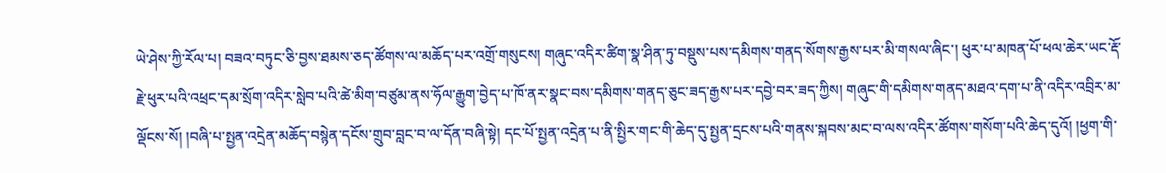ཡེ་ཤེས་ཀྱི་རོལ་པ། བཟའ་བཏུང་ཅི་བྱས་ཐམས་ཅད་ཚོགས་ལ་མཆོད་པར་འགྲོ་གསུངས། གཞུང་འདིར་ཚིག་སྣ་ཤིན་ཏུ་བསྡུས་པས་དམིགས་གནད་སོགས་རྒྱས་པར་མི་གསལ་ཞིང་། ཕུར་པ་མཁན་པོ་ཕལ་ཆེར་ཡང་རྡོ་རྗེ་ཕུར་པའི་འཕྲང་དམ་སྲོག་འདིར་སླེབ་པའི་ཚེ་མིག་བཙུམ་ནས་ཧོལ་རྒྱུག་བྱེད་པ་ཁོ་ནར་སྣང་བས་དམིགས་གནད་ཅུང་ཟད་རྒྱས་པར་དབྱེ་བར་ཟད་ཀྱིས། གཞུང་གི་དམིགས་གནད་མཐའ་དག་པ་ནི་འདིར་འབྲིར་མ་ལྡོངས་སོ། །བཞི་པ་སྤྱན་འདྲེན་མཆོད་བསྙེན་དངོས་གྲུབ་བླང་བ་ལ་དོན་བཞི་སྟེ། དང་པོ་སྤྱན་འདྲེན་པ་ནི་སྤྱིར་གང་གི་ཆེད་དུ་སྤྱན་དྲངས་པའི་གནས་སྐབས་མང་བ་ལས་འདིར་ཚོགས་གསོག་པའི་ཆེད་དུའོ། །ཕྱག་གི་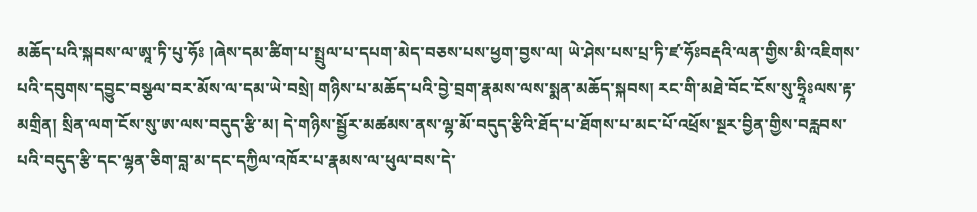མཆོད་པའི་སྐབས་ལ་ཨཱ་ཏི་པུ་ཧོཿ །ཞེས་དམ་ཚིག་པ་སྤྲུལ་པ་དཔག་མེད་བཅས་པས་ཕྱག་བྱས་ལ། ཡེ་ཤེས་པས་པྲ་ཏི་ཛ་ཧོཿབརྡའི་ལན་གྱིས་མི་འཇིགས་པའི་དབུགས་དབྱུང་བསྩལ་བར་མོས་ལ་དམ་ཡེ་བསྲེ། གཉིས་པ་མཆོད་པའི་བྱེ་བྲག་རྣམས་ལས་སྨན་མཆོད་སྐབས། རང་གི་མཐེ་བོང་ངོས་སུ་ཧྲཱིཿལས་རྟ་མགྲིན། སྲིན་ལག་ངོས་སུ་ཨ་ལས་བདུད་རྩི་མ། དེ་གཉིས་སྦྱོར་མཚམས་ནས་ལྷ་མོ་བདུད་རྩིའི་ཐོད་པ་ཐོགས་པ་མང་པོ་འཕྲོས་སྔར་བྱིན་གྱིས་བརླབས་པའི་བདུད་རྩི་དང་ལྷན་ཅིག་བླ་མ་དང་དཀྱིལ་འཁོར་པ་རྣམས་ལ་ཕུལ་བས་དེ་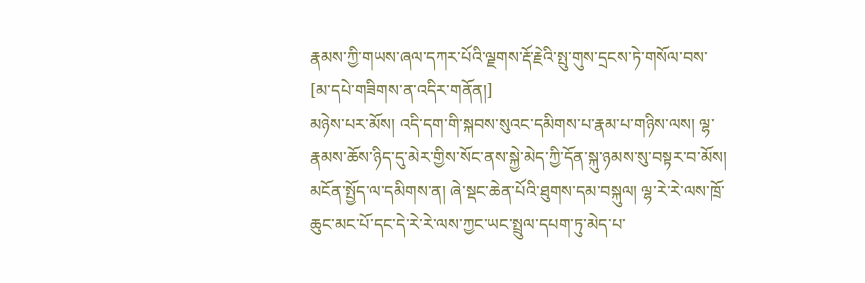རྣམས་ཀྱི་གཡས་ཞལ་དཀར་པོའི་ལྗགས་རྡོ་རྗེའི་སྤུ་གུས་དྲངས་ཏེ་གསོལ་བས་
[མ་དཔེ་གཟིགས་ན་འདིར་གནོན།]
མཉེས་པར་མོས། འདི་དག་གི་སྐབས་སུའང་དམིགས་པ་རྣམ་པ་གཉིས་ལས། ལྷ་རྣམས་ཆོས་ཉིད་དུ་མེར་གྱིས་སོང་ནས་སྐྱེ་མེད་ཀྱི་དོན་སྐུ་ཉམས་སུ་བསྟར་བ་མོས། མངོན་སྤྱོད་ལ་དམིགས་ན། ཞེ་སྡང་ཆེན་པོའི་ཐུགས་དམ་བསྐུལ། ལྷ་རེ་རེ་ལས་ཁྲོ་ཆུང་མང་པོ་དང་དེ་རེ་རེ་ལས་ཀྱང་ཡང་སྤྲུལ་དཔག་ཏུ་མེད་པ་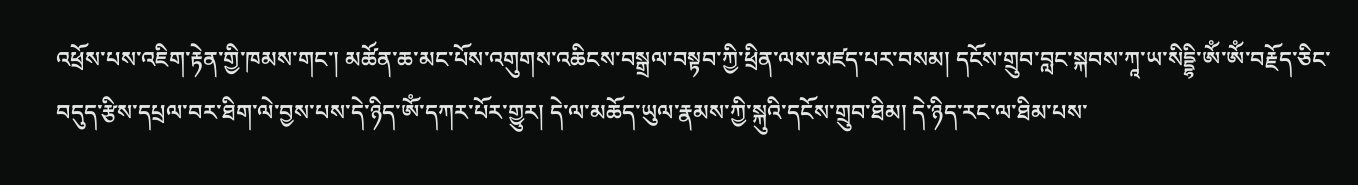འཕྲོས་པས་འཇིག་རྟེན་གྱི་ཁམས་གང་། མཚོན་ཆ་མང་པོས་འགུགས་འཆིངས་བསྒྲལ་བསྟབ་ཀྱི་ཕྲིན་ལས་མཛད་པར་བསམ། དངོས་གྲུབ་བླང་སྐབས་ཀཱ་ཡ་སིདྡྷི་ཨོཾ་ཨོཾ་བརྗོད་ཅིང་བདུད་རྩིས་དཔྲལ་བར་ཐིག་ལེ་བྱས་པས་དེ་ཉིད་ཨོཾ་དཀར་པོར་གྱུར། དེ་ལ་མཆོད་ཡུལ་རྣམས་ཀྱི་སྐུའི་དངོས་གྲུབ་ཐིམ། དེ་ཉིད་རང་ལ་ཐིམ་པས་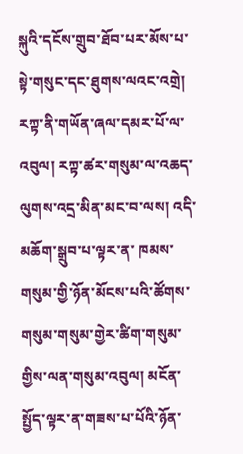སྐུའི་དངོས་གྲུབ་ཐོབ་པར་མོས་པ་སྟེ་གསུང་དང་ཐུགས་ལའང་འགྲེ། རཀྟ་ནི་གཡོན་ཞལ་དམར་པོ་ལ་འབུལ། རཀྟ་ཚར་གསུམ་ལ་འཆད་ལུགས་འདྲ་མིན་མང་བ་ལས། འདི་མཆོག་སྒྲུབ་པ་ལྟར་ན་ ཁམས་གསུམ་གྱི་ཉོན་མོངས་པའི་ཚོགས་གསུམ་གསུམ་གྱེར་ཚིག་གསུམ་གྱིས་ལན་གསུམ་འབུལ། མངོན་སྤྱོད་ལྟར་ན་གཟས་པ་པོའི་ཉོན་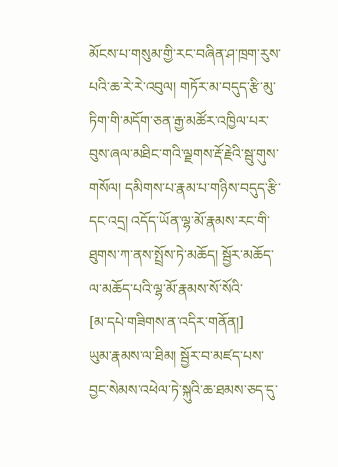མོངས་པ་གསུམ་གྱི་རང་བཞིན་ཤ་ཁྲག་རུས་པའི་ཆ་རེ་རེ་འབུལ། གཏོར་མ་བདུད་རྩི་མུ་ཏིག་གི་མདོག་ཅན་རྒྱ་མཚོར་འཁྱིལ་པར་བུས་ཞལ་མཐིང་གའི་ལྗགས་རྡོ་རྗེའི་སྦུ་གུས་གསོལ། དམིགས་པ་རྣམ་པ་གཉིས་བདུད་རྩི་དང་འདྲ། འདོད་ཡོན་ལྷ་མོ་རྣམས་རང་གི་ཐུགས་ཀ་ནས་སྤྲོས་ཏེ་མཆོད། སྦྱོར་མཆོད་ལ་མཆོད་པའི་ལྷ་མོ་རྣམས་སོ་སོའི་
[མ་དཔེ་གཟིགས་ན་འདིར་གནོན།]
ཡུམ་རྣམས་ལ་ཐིམ། སྦྱོར་བ་མཛད་པས་བྱང་སེམས་འཕེལ་ཏེ་སྐུའི་ཆ་ཐམས་ཅད་དུ་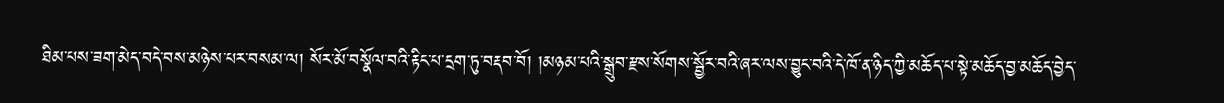ཐིམ་པས་ཟག་མེད་བདེ་བས་མཉེས་པར་བསམ་ལ། སོར་མོ་བསྣོལ་བའི་རྟིང་པ་དྲག་ཏུ་བརྡབ་བོ། །མཉམ་པའི་སྒྲུབ་རྫས་སོགས་སྦྱོར་བའི་ཞར་ལས་བྱུང་བའི་དེ་ཁོ་ན་ཉིད་ཀྱི་མཆོད་པ་སྟེ་མཆོད་བྱ་མཆོད་བྱེད་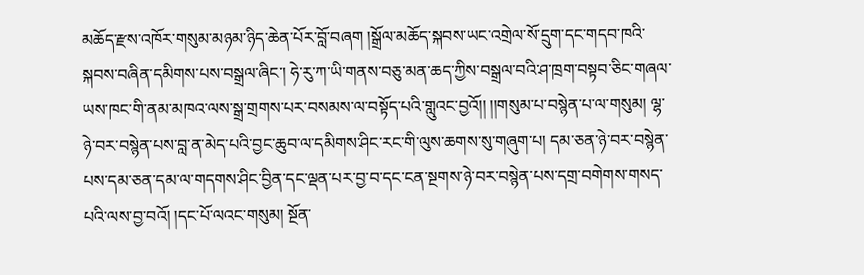མཆོད་རྫས་འཁོར་གསུམ་མཉམ་ཉིད་ཆེན་པོར་བློ་བཞག །སྒྲོལ་མཆོད་སྐབས་ཡང་འགྲེལ་སོ་དྲུག་དང་གདབ་ཁའི་སྐབས་བཞིན་དམིགས་པས་བསྒྲལ་ཞིང་། ཧེ་རུ་ཀ་ཡི་གནས་བཅུ་མན་ཆད་ཀྱིས་བསྒྲལ་བའི་ཤ་ཁྲག་བསྟབ་ཅིང་གཞལ་ཡས་ཁང་གི་ནམ་མཁའ་ལས་སྒྲ་གྲགས་པར་བསམས་ལ་བསྟོད་པའི་གླུའང་བྱའོ།། །།གསུམ་པ་བསྙེན་པ་ལ་གསུམ། ལྷ་ཉེ་བར་བསྙེན་པས་བླ་ན་མེད་པའི་བྱང་ཆུབ་ལ་དམིགས་ཤིང་རང་གི་ལུས་ཆགས་སུ་གཞུག་པ། དམ་ཅན་ཉེ་བར་བསྙེན་པས་དམ་ཅན་དམ་ལ་གདགས་ཤིང་བྱིན་དང་ལྡན་པར་བྱ་བ་དང་ངན་སྔགས་ཉེ་བར་བསྙེན་པས་དགྲ་བགེགས་གསད་པའི་ལས་བྱ་བའོ། །དང་པོ་ལའང་གསུམ། སྔོན་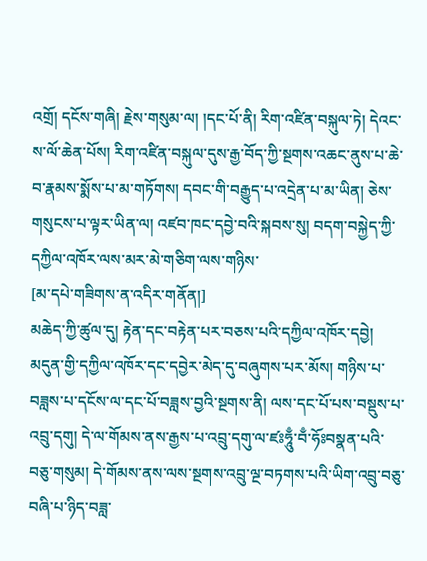འགྲོ། དངོས་གཞི། རྗེས་གསུམ་ལ། །དང་པོ་ནི། རིག་འཛིན་བསྐུལ་ཏེ། དེའང་ས་ལོ་ཆེན་པོས། རིག་འཛིན་བསྐུལ་དུས་རྒྱ་བོད་ཀྱི་སྔགས་འཆང་ནུས་པ་ཆེ་བ་རྣམས་སྨོས་པ་མ་གཏོགས། དབང་གི་བརྒྱུད་པ་འདྲེན་པ་མ་ཡིན། ཅེས་གསུངས་པ་ལྟར་ཡིན་ལ། འཛབ་ཁང་དབྱེ་བའི་སྐབས་སུ། བདག་བསྐྱེད་ཀྱི་དཀྱིལ་འཁོར་ལས་མར་མེ་གཅིག་ལས་གཉིས་
[མ་དཔེ་གཟིགས་ན་འདིར་གནོན།]
མཆེད་ཀྱི་ཚུལ་དུ། རྟེན་དང་བརྟེན་པར་བཅས་པའི་དཀྱིལ་འཁོར་དབྱེ། མདུན་གྱི་དཀྱིལ་འཁོར་དང་དབྱེར་མེད་དུ་བཞུགས་པར་མོས། གཉིས་པ་བཟླས་པ་དངོས་ལ་དང་པོ་བཟླས་བྱའི་སྔགས་ནི། ལས་དང་པོ་པས་བསྡུས་པ་འབྲུ་དགུ། དེ་ལ་གོམས་ནས་རྒྱས་པ་འབྲུ་དགུ་ལ་ཛཿཧཱུྃ་བྃ་ཧོཿབསྣན་པའི་བཅུ་གསུམ། དེ་གོམས་ནས་ལས་སྔགས་འབྲུ་ལྔ་བཏགས་པའི་ཡིག་འབྲུ་བཅུ་བཞི་པ་ཉིད་བཟླ་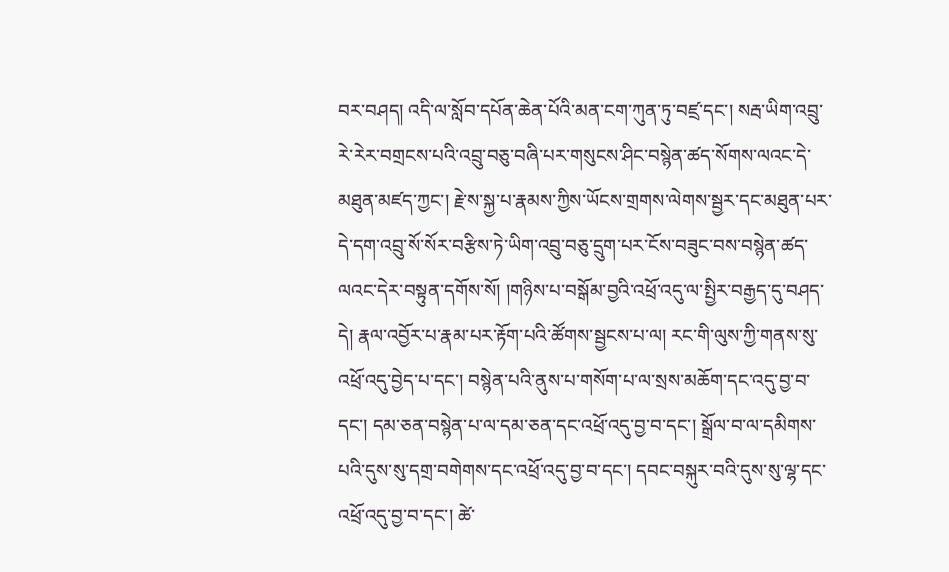བར་བཤད། འདི་ལ་སློབ་དཔོན་ཆེན་པོའི་མན་ངག་ཀུན་ཏུ་བཛྲ་དང་། སརྦ་ཡིག་འབྲུ་རེ་རེར་བགྲངས་པའི་འབྲུ་བཅུ་བཞི་པར་གསུངས་ཤིང་བསྙེན་ཚད་སོགས་ལའང་དེ་མཐུན་མཛད་ཀྱང་། རྗེ་ས་སྐྱ་པ་རྣམས་ཀྱིས་ཡོངས་གྲགས་ལེགས་སྦྱར་དང་མཐུན་པར་དེ་དག་འབྲུ་སོ་སོར་བརྩིས་ཏེ་ཡིག་འབྲུ་བཅུ་དྲུག་པར་ངོས་བཟུང་བས་བསྙེན་ཚད་ལའང་དེར་བསྟུན་དགོས་སོ། །གཉིས་པ་བསྒོམ་བྱའི་འཕྲོ་འདུ་ལ་སྤྱིར་བརྒྱད་དུ་བཤད་དེ། རྣལ་འབྱོར་པ་རྣམ་པར་རྟོག་པའི་ཚོགས་སྦྱངས་པ་ལ། རང་གི་ལུས་ཀྱི་གནས་སུ་འཕྲོ་འདུ་བྱེད་པ་དང་། བསྙེན་པའི་ནུས་པ་གསོག་པ་ལ་སྲས་མཆོག་དང་འདུ་བྱ་བ་དང་། དམ་ཅན་བསྙེན་པ་ལ་དམ་ཅན་དང་འཕྲོ་འདུ་བྱ་བ་དང་། སྒྲོལ་བ་ལ་དམིགས་པའི་དུས་སུ་དགྲ་བགེགས་དང་འཕྲོ་འདུ་བྱ་བ་དང་། དབང་བསྐུར་བའི་དུས་སུ་ལྷ་དང་འཕྲོ་འདུ་བྱ་བ་དང་། ཚེ་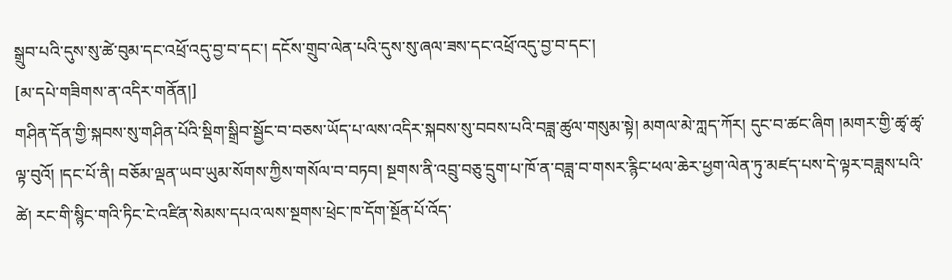སྒྲུབ་པའི་དུས་སུ་ཚེ་བུམ་དང་འཕྲོ་འདུ་བྱ་བ་དང་། དངོས་གྲུབ་ལེན་པའི་དུས་སུ་ཞལ་ཟས་དང་འཕྲོ་འདུ་བྱ་བ་དང་།
[མ་དཔེ་གཟིགས་ན་འདིར་གནོན།]
གཤིན་དོན་གྱི་སྐབས་སུ་གཤིན་པོའི་སྡིག་སྒྲིབ་སྦྱོང་བ་བཅས་ཡོད་པ་ལས་འདིར་སྐབས་སུ་བབས་པའི་བཟླ་ཚུལ་གསུམ་སྟེ། མགལ་མེ་ཀླད་ཀོར། དུང་བ་ཚང་ཞིག །མགར་གྱི་ཚྭ་ཚྭ་ལྟ་བུའོ། །དང་པོ་ནི། བཅོམ་ལྡན་ཡབ་ཡུམ་སོགས་ཀྱིས་གསོལ་བ་བཏབ། སྔགས་ནི་འབྲུ་བཅུ་དྲུག་པ་ཁོ་ན་བཟླ་བ་གསར་རྙིང་ཕལ་ཆེར་ཕྱག་ལེན་ཏུ་མཛད་པས་དེ་ལྟར་བཟླས་པའི་ཚེ། རང་གི་སྙིང་གའི་ཏིང་ངེ་འཛིན་སེམས་དཔའ་ལས་སྔགས་ཕྲེང་ཁ་དོག་སྔོན་པོ་འོད་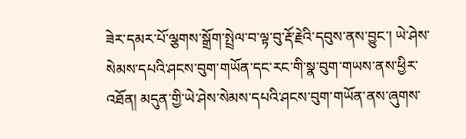ཟེར་དམར་པོ་ལྕགས་སྒྲོག་སྤྲེལ་བ་ལྟ་བུ་རྡོ་རྗེའི་དབུས་ནས་བྱུང་། ཡེ་ཤེས་སེམས་དཔའི་ཤངས་བུག་གཡོན་དང་རང་གི་སྣ་བུག་གཡས་ནས་ཕྱིར་འཐོན། མདུན་གྱི་ཡེ་ཤེས་སེམས་དཔའི་ཤངས་བུག་གཡོན་ནས་ཞུགས་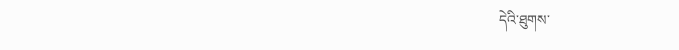དེའི་ཐུགས་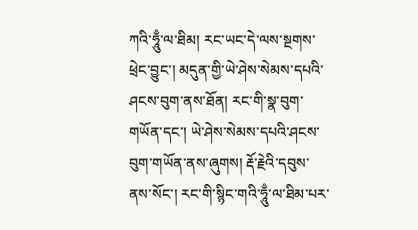ཀའི་ཧཱུྃ་ལ་ཐིམ། རང་ཡང་དེ་ལས་སྔགས་ཕྲེང་བྱུང་། མདུན་གྱི་ཡེ་ཤེས་སེམས་དཔའི་ཤངས་བུག་ནས་ཐོན། རང་གི་སྣ་བུག་གཡོན་དང་། ཡེ་ཤེས་སེམས་དཔའི་ཤངས་བུག་གཡོན་ནས་ཞུགས། རྡོ་རྗེའི་དབུས་ནས་སོང་། རང་གི་སྙིང་གའི་ཧཱུྃ་ལ་ཐིམ་པར་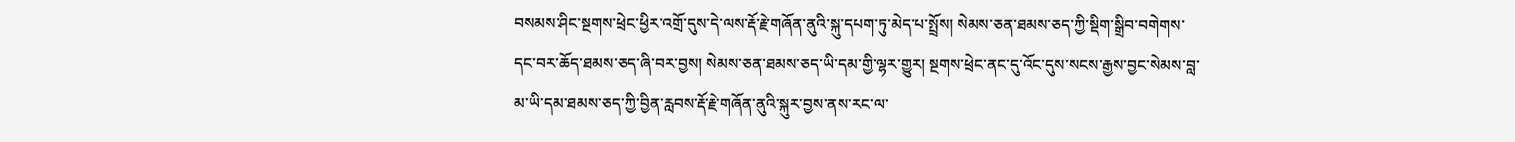བསམས་ཤིང་སྔགས་ཕྲེང་ཕྱིར་འགྲོ་དུས་དེ་ལས་རྡོ་རྗེ་གཞོན་ནུའི་སྐུ་དཔག་ཏུ་མེད་པ་སྤྲོས། སེམས་ཅན་ཐམས་ཅད་ཀྱི་སྡིག་སྒྲིབ་བགེགས་དང་བར་ཆོད་ཐམས་ཅད་ཞི་བར་བྱས། སེམས་ཅན་ཐམས་ཅད་ཡི་དམ་གྱི་ལྷར་གྱུར། སྔགས་ཕྲེང་ནང་དུ་འོང་དུས་སངས་རྒྱས་བྱང་སེམས་བླ་མ་ཡི་དམ་ཐམས་ཅད་ཀྱི་བྱིན་རླབས་རྡོ་རྗེ་གཞོན་ནུའི་སྐུར་བྱས་ནས་རང་ལ་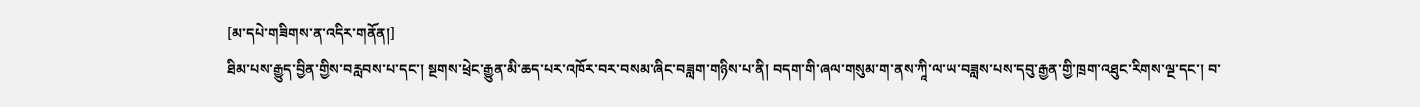[མ་དཔེ་གཟིགས་ན་འདིར་གནོན།]
ཐིམ་པས་རྒྱུད་བྱིན་གྱིས་བརླབས་པ་དང་། སྔགས་ཕྲེང་རྒྱུན་མི་ཆད་པར་འཁོར་བར་བསམ་ཞིང་བཟླག་གཉིས་པ་ནི། བདག་གི་ཞལ་གསུམ་ག་ནས་ཀཱི་ལ་ཡ་བཟླས་པས་དབུ་རྒྱན་གྱི་ཁྲག་འཐུང་རིགས་ལྔ་དང་། བ་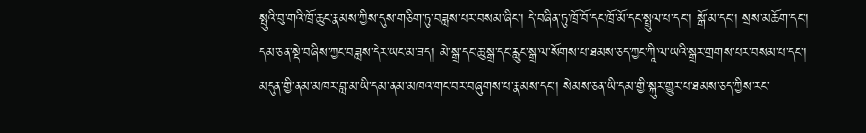སྤུའི་བུ་གའི་ཁྲོ་ཆུང་རྣམས་ཀྱིས་དུས་གཅིག་ཏུ་བཟླས་པར་བསམ་ཞིང་། དེ་བཞིན་ཏུ་ཁྲོ་བོ་དང་ཁྲོ་མོ་དང་སྤྲུལ་པ་དང་། སྒོ་མ་དང་། སྲས་མཆོག་དང་། དམ་ཅན་སྡེ་བཞིས་ཀྱང་བཟླས་དེར་ཡང་མ་ཟད། མེ་སྒྲ་དང་ཆུ་སྒྲ་དང་རླུང་སྒྲ་ལ་སོགས་པ་ཐམས་ཅད་ཀྱང་ཀཱི་ལ་ཡའི་སྒྲར་གྲགས་པར་བསམ་པ་དང་། མདུན་གྱི་ནམ་མཁར་བླ་མ་ཡི་དམ་ནམ་མཁའ་གང་བར་བཞུགས་པ་རྣམས་དང་། སེམས་ཅན་ཡི་དམ་གྱི་སྐུར་གྱུར་པ་ཐམས་ཅད་ཀྱིས་རང་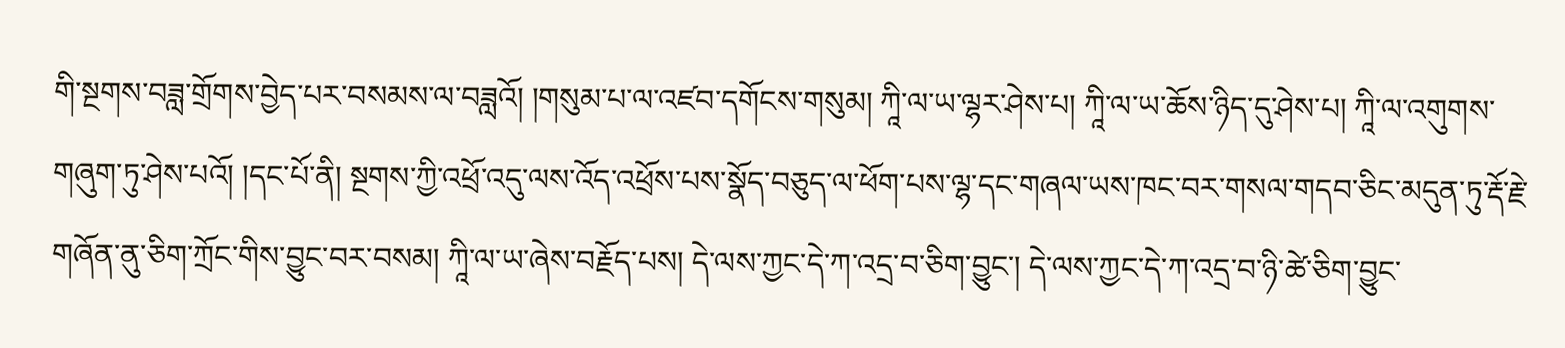གི་སྔགས་བཟླ་གྲོགས་བྱེད་པར་བསམས་ལ་བཟླའོ། །གསུམ་པ་ལ་འཛབ་དགོངས་གསུམ། ཀཱི་ལ་ཡ་ལྷར་ཤེས་པ། ཀཱི་ལ་ཡ་ཆོས་ཉིད་དུ་ཤེས་པ། ཀཱི་ལ་འགུགས་གཞུག་ཏུ་ཤེས་པའོ། །དང་པོ་ནི། སྔགས་ཀྱི་འཕྲོ་འདུ་ལས་འོད་འཕྲོས་པས་སྣོད་བཅུད་ལ་ཕོག་པས་ལྷ་དང་གཞལ་ཡས་ཁང་བར་གསལ་གདབ་ཅིང་མདུན་ཏུ་རྡོ་རྗེ་གཞོན་ནུ་ཅིག་ཀྲོང་གིས་བྱུང་བར་བསམ། ཀཱི་ལ་ཡ་ཞེས་བརྗོད་པས། དེ་ལས་ཀྱང་དེ་ཀ་འདྲ་བ་ཅིག་བྱུང་། དེ་ལས་ཀྱང་དེ་ཀ་འདྲ་བ་ཉི་ཚེ་ཅིག་བྱུང་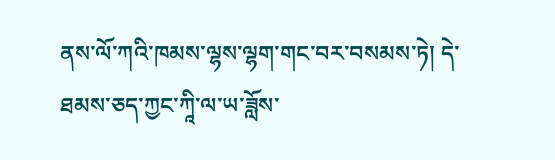ནས་ལོ་ཀའི་ཁམས་ལྷས་ལྷག་གང་བར་བསམས་ཏེ། དེ་ཐམས་ཅད་ཀྱང་ཀཱི་ལ་ཡ་ཟློས་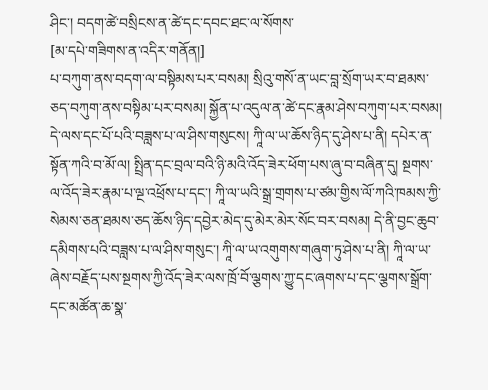ཤིང་། བདག་ཚེ་བསྲིངས་ན་ཚེ་དང་དབང་ཐང་ལ་སོགས་
[མ་དཔེ་གཟིགས་ན་འདིར་གནོན།]
པ་བཀུག་ནས་བདག་ལ་བསྟིམས་པར་བསམ། སྲིའུ་གསོ་ན་ཡང་བླ་སྲོག་ཡར་བ་ཐམས་ཅད་བཀུག་ནས་བསྟིམ་པར་བསམ། སྐྱོན་པ་འདུལ་ན་ཚེ་དང་རྣམ་ཤེས་བཀུག་པར་བསམ། དེ་ལས་དང་པོ་པའི་བཟླས་པ་ལ་ཤིས་གསུངས། ཀཱི་ལ་ཡ་ཆོས་ཉིད་དུ་ཤེས་པ་ནི། དཔེར་ན་སྟོན་ཀའི་བ་མོ་ལ། སྤྲིན་དང་བྲལ་བའི་ཉི་མའི་འོད་ཟེར་ཕོག་པས་ཞུ་བ་བཞིན་དུ། སྔགས་ལ་འོད་ཟེར་རྣམ་པ་ལྔ་འཕྲོས་པ་དང་། ཀཱི་ལ་ཡའི་སྒྲ་གྲགས་པ་ཙམ་གྱིས་ལོ་ཀའི་ཁམས་ཀྱི་སེམས་ཅན་ཐམས་ཅད་ཆོས་ཉིད་དབྱེར་མེད་དུ་མེར་མེར་སོང་བར་བསམ། དེ་ནི་བྱང་ཆུབ་དམིགས་པའི་བཟླས་པ་ལ་ཤིས་གསུང་། ཀཱི་ལ་ཡ་འགུགས་གཞུག་ཏུ་ཤེས་པ་ནི། ཀཱི་ལ་ཡ་ཞེས་བརྗོད་པས་སྔགས་ཀྱི་འོད་ཟེར་ལས་ཁྲོ་བོ་ལྕགས་ཀྱུ་དང་ཞགས་པ་དང་ལྕགས་སྒྲོག་དང་མཚོན་ཆ་སྣ་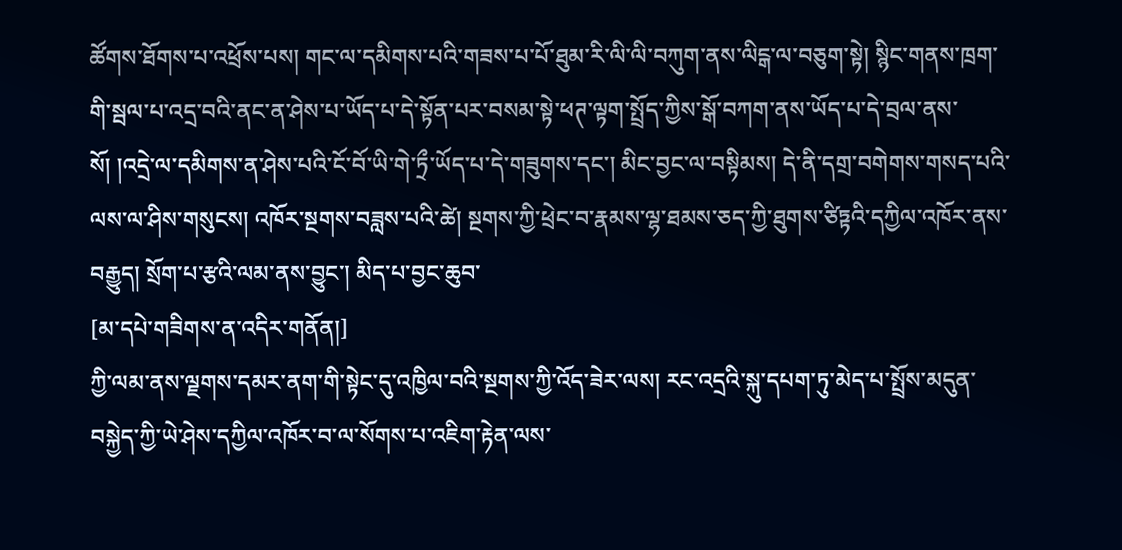ཚོགས་ཐོགས་པ་འཕྲོས་པས། གང་ལ་དམིགས་པའི་གཟས་པ་པོ་ཐུམ་རི་ལི་ལི་བཀུག་ནས་ལིངྒ་ལ་བཅུག་སྟེ། སྙིང་གནས་ཁྲག་གི་སྦལ་པ་འདྲ་བའི་ནང་ན་ཤེས་པ་ཡོད་པ་དེ་སྟོན་པར་བསམ་སྟེ་ཕཊ་ལྟག་སྤྲོད་ཀྱིས་སྒོ་བཀག་ནས་ཡོད་པ་དེ་བྲལ་ནས་སོ། །འདྲེ་ལ་དམིགས་ན་ཤེས་པའི་ངོ་བོ་ཡི་གེ་ཏྲྀ་ཡོད་པ་དེ་གཟུགས་དང་། མིང་བྱང་ལ་བསྟིམས། དེ་ནི་དགྲ་བགེགས་གསད་པའི་ལས་ལ་ཤིས་གསུངས། འཁོར་སྔགས་བཟླས་པའི་ཚེ། སྔགས་ཀྱི་ཕྲེང་བ་རྣམས་ལྷ་ཐམས་ཅད་ཀྱི་ཐུགས་ཙིཏྟའི་དཀྱིལ་འཁོར་ནས་བརྒྱུད། སྲོག་པ་རྩའི་ལམ་ནས་བྱུང་། མིད་པ་བྱང་ཆུབ་
[མ་དཔེ་གཟིགས་ན་འདིར་གནོན།]
ཀྱི་ལམ་ནས་ལྗགས་དམར་ནག་གི་སྟེང་དུ་འཁྱིལ་བའི་སྔགས་ཀྱི་འོད་ཟེར་ལས། རང་འདྲའི་སྐུ་དཔག་ཏུ་མེད་པ་སྤྲོས་མདུན་བསྐྱེད་ཀྱི་ཡེ་ཤེས་དཀྱིལ་འཁོར་བ་ལ་སོགས་པ་འཇིག་རྟེན་ལས་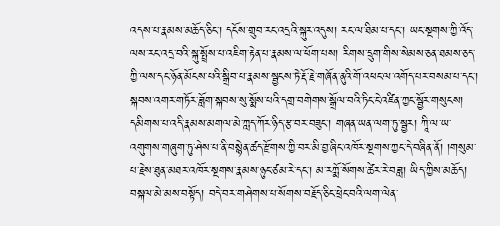འདས་པ་རྣམས་མཆོད་ཅིང་། དངོས་གྲུབ་རང་འདྲའི་སྐུར་འདུས། རང་ལ་ཐིམ་པ་དང་། ཡང་སྔགས་ཀྱི་འོད་ལས་རང་འདྲ་བའི་སྐུ་སྤྲོས་པ་འཇིག་རྟེན་པ་རྣམས་ལ་ཕོག་པས། རིགས་དྲུག་གིས་སེམས་ཅན་ཐམས་ཅད་ཀྱི་ལས་དང་ཉོན་མོངས་པའི་སྒྲིབ་པ་རྣམས་སྦྱངས་ཏེ་རྡོ་རྗེ་གཞོན་ནུའི་གོ་འཕང་ལ་འགོད་པར་བསམ་པ་དང་། སྐབས་འགར་གཏོར་ཟློག་སྐབས་སུ་སྨོས་པའི་དགྲ་བགེགས་སྒྲོལ་བའི་ཏིང་ངེ་འཛིན་ཀྱང་སྦྱོར་གསུངས། དམིགས་པ་འདི་རྣམས་མགལ་མེ་ཀླད་ཀོར་ཉིད་རྩ་བར་བཟུང་། གཞན་ཡན་ལག་ཏུ་སྦྱར། ཀཱི་ལ་ཡ་འགུགས་གཞུག་ཏུ་ཤེས་པ་ནི་བསྙེན་ཚད་རྫོགས་ཀྱི་བར་མི་བྱ་ཞིང་འཁོར་སྔགས་ཀྱང་དེ་བཞིན་ནོ། །གསུམ་པ་རྗེས་ཐུན་མཐར་འཁོར་སྔགས་རྣམས་ཉུང་ཙམ་རེ་དང་། མ་རཀྨོ་སོགས་ཚེར་རེ་བཟླ། ཡིད་ཀྱིས་མཆོད། བསྐལ་མེ་མས་བསྟོད། བདེ་བར་གཤེགས་པ་སོགས་བརྗོད་ཅིང་ཕྲེང་བའི་ལག་ལེན་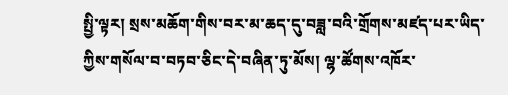སྤྱི་ལྟར། སྲས་མཆོག་གིས་བར་མ་ཆད་དུ་བཟླ་བའི་གྲོགས་མཛད་པར་ཡིད་ཀྱིས་གསོལ་བ་བཏབ་ཅིང་དེ་བཞིན་ཏུ་མོས། ལྷ་ཚོགས་འཁོར་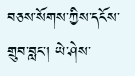བཅས་སོགས་ཀྱིས་དངོས་གྲུབ་བླང་། ཡེ་ཤེས་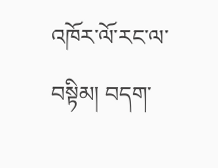འཁོར་ལོ་རང་ལ་བསྟིམ། བདག་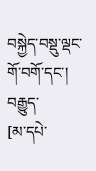བསྐྱེད་བསྡུ་ལྡང་གོ་བགོ་དང་། བརྒྱུད་
[མ་དཔེ་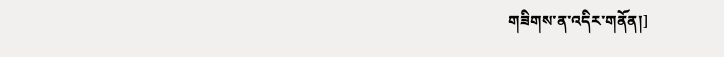གཟིགས་ན་འདིར་གནོན།]